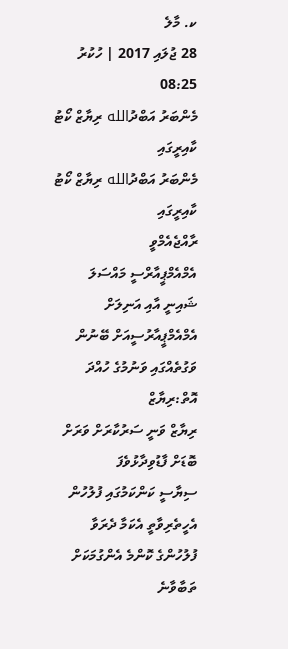ކ. މާލެ
28 ޖުލައި 2017 | ހުކުރު 08:25
މެންބަރު އަބްދުالله ރިޔާޒް ކޯޓު ކާއިރީގައި
މެންބަރު އަބްދުالله ރިޔާޒް ކޯޓު ކާއިރީގައި
ރާއްޖެއެމްވީ
އެމްއެމްޕީއާރްސީ މައްސަލަ
ޝައިނީ އާއި އަނިލަށް އެމްއެމްޕީއާރުސީއަށް ބޭނުން ވަގުތެއްގައި ވަނުމުގެ ހުއްދަ އޮތް:ރިޔާޒް
ރިޔާޒް ވަނީ ސަރުކާރަށް ވަރަށް ބޮޑަށް ފާޑުވިދާޅުވެފަ
ސިޔާސީ ކަންކަމުގައި ފުލުހުން އެހީތެރިވާތީ އެކަމާ ދެރަވާ
ފުލުހުންގެ ކޮންމެ އެންގުމަކަށް ތަބާވާނެ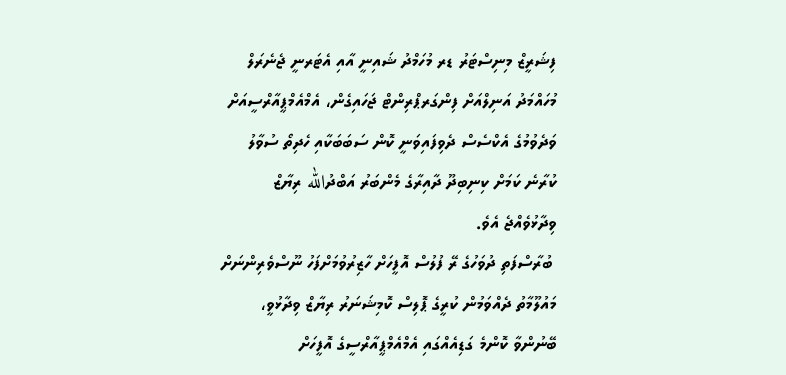ފިޝަރީޒް މިނިސްޓަރު ޑރ މުހަމްދު ޝައިނީ އާއި އެޓަރނީ ޖެނެރަލް މުހައްމަދު އަނިލްއަށް ފިންގަރޕްރިންޓް ޖަހައިގެން، އެމްއެމްޕީއާރްސީއަށް ވަދެވުމުގެ އެކްސެސް ދެވިފައިވަނީ ކޮން ސަބަބަކާއި ހެދިތޯ ސުވާލު ކުރާނެ ކަމަށް ކިނިބިދޫ ދާއިރާގެ މެންބަރު އަބްދުالله ރިޔާޒް ވިދާޅުވެއްޖެ އެވެ.
 ބުރާސްފަތި ދުވަހުގެ ރޭ ފުލުސް އޮފީހަށް ހާޒިރުވުމަށްފަހު ނޫސްވެރިންނަށް މައުލޫމާތު ދެއްވަމުން ކުރީގެ ޕޮލިސް ކޮމިޝަނަރު ރިޔާޒް ވިދާޅުވީ، ބޭނުންވާ ކޮންމެ ގަޑިއެއްގައި އެމްއެމްޕީއާރްސީގެ އޮފީހަށް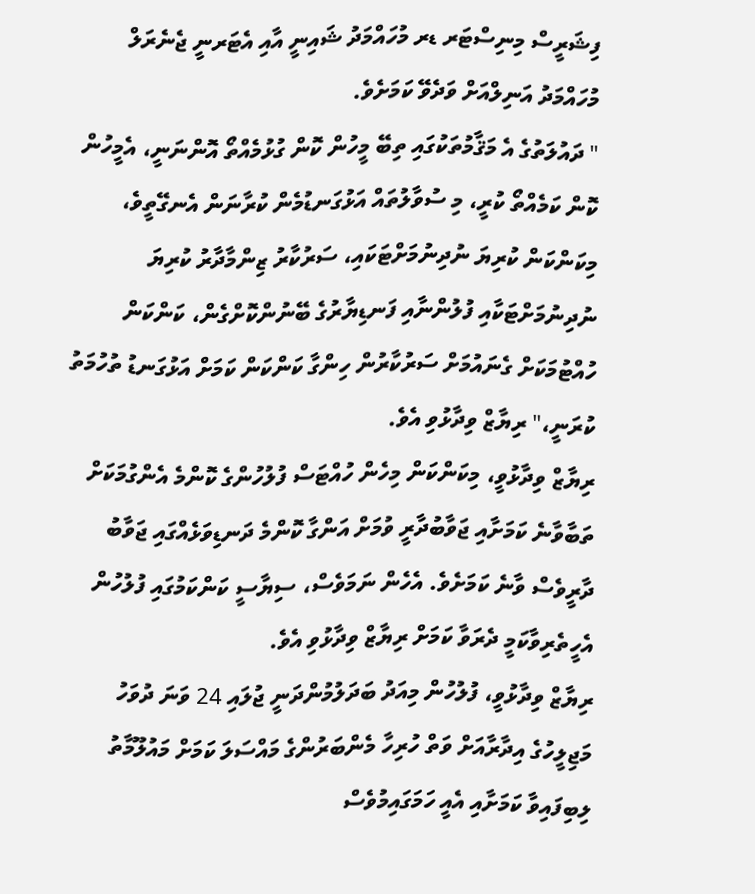ފިޝަރީސް މިނިސްޓަރ ޑރ މުހައްމަދު ޝައިނީ އާއި އެޓަރނީ ޖެނެރަލް މުހައްމަދު އަނިލްއަށް ވަދެވޭ ކަމަށެވެ.
" ދައުލަތުގެ އެ މަޤާމުތަކުގައި ތިބޭ މީހުން ކޮން ގުޅުމެއްތޯ އޮންނަނީ، އެމީހުން ކޮން ކަމެއްތޯ ކުރީ، މި ސުވާލުތައް އަޅުގަނޑުމެން ކުރާނަން އެނގޭތީވެ، މިކަންކަން ކުރިޔަ ނުދިނުމަށްޓަކައި، ސަރުކާރު ޒިންމާދާރު ކުރިޔަ ނުދިނުމަށްޓަކާއި ފުލުންނާއި ފަނޑިޔާރުގެ ބޭނުންކޮށްގެން، ކަންކަން ހުއްޓުމަކަށް ގެނައުމަށް ސަރުކާރުން ހިންގާ ކަންކަން ކަމަށް އަޅުގަނޑު ތުހުމަތު ކުރަނީ،" ރިޔާޒް ވިދާޅުވި އެވެ.
ރިޔާޒް ވިދާޅުވީ، މިކަންކަން މިހެން ހުއްޓަސް ފުލުހުންގެ ކޮންމެ އެންގުމަކަށް ތަބާވާނެ ކަމަށާއި ޖަވާބުދާރީ ވުމަށް އަންގާ ކޮންމެ ދަނޑިވަޅެއްގައި ޖަވާބު ދާރީވެސް ވާނެ ކަމަށެވެ. އެހެން ނަމަވެސް، ސިޔާސީ ކަންކަމުގައި ފުލުހުން އެހީތެރިވާކަމީ ދެރަވާ ކަމަށް ރިޔާޒް ވިދާޅުވި އެވެ.
ރިޔާޒް ވިދާޅުވީ، ފުލުހުން މިއަދު ބަދަލުމުންދަނީ ޖުލައި 24 ވަނަ ދުވަހު މަޖިލީހުގެ އިދާރާއަށް ވަތް ހުރިހާ މެންބަރުންގެ މައްސަލަ ކަމަށް މައުލޫމާތު ލިބިފައިވާ ކަމަށާއި އެއީ ހަމަގައިމުވެސް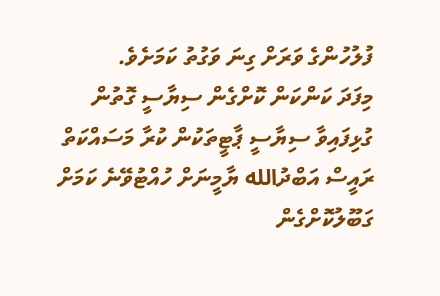ފުލުހުންގެ ވަރަށް ގިނަ ވަގުތު ކަމަށެވެ.
މިފަދަ ކަންކަން ކޮށްގެން ސިޔާސީ ގޮތުން ގުޅިފައިވާ ސިޔާސީ ޕާޓީތަކުން ކުރާ މަސައްކަތް ރައީސް އަބްދުالله ޔާމީނަށް ހުއްޓުވޭނެ ކަމަށް ގަބޫލުކޮށްގެން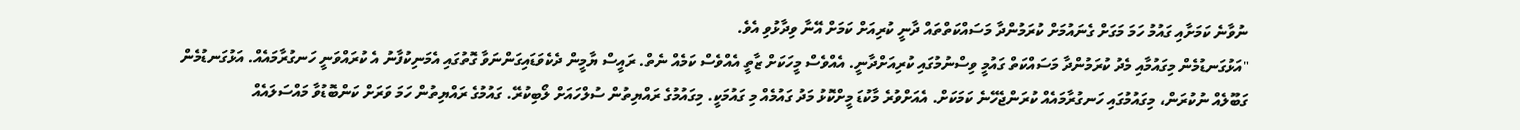ނުވާނެ ކަމަށާއި ގައުމު ހަމަ މަގަށް ގެނައުމަށް ކުރަމުންދާ މަސައްކަތްތައް ދާނީ ކުރިއަށް ކަމަށް އޭނާ ވިދާޅުވި އެވެ.
"އަޅުގަނޑުމެން މިގައުމާއި މެދު ކުރަމުންދާ މަސައްކަތް ގައުމީ ވިސްނުމުގައި ކުރިއަށްދާނީ. އެއްވެސް މީހަކަށް ޒާތީ އެއްވެސް ކަމެއް ނެތް. ރައީސް ޔާމީން ދެކެވަޑައިގަންނަވާ ގޮތުގައި އެމަނިކުފާނު އެ ކުރައްވަނީ ހަނގުރާމައެއް. އަޅުގަނޑުމެން ގަބޫލެއް ނުކުރަން، މިގައުމުގައި ހަނގުރާމައެއް ކުރަންޖެހޭނެ ކަމަކަށް. އެއަށްވުރެ މާކުޑަ މީށްކޮޅު މަދު ގައުމެއް މި ގައުމަކީ. މިގައުމުގެ ރައްޔިތުން ސުލްހައަށް ލޯބިކުރޭ. ގައުމުގެ ރައްޔިތުން ހަމަ ވަރަށް ކަންބޮޑުވާ މައްސަލައެއް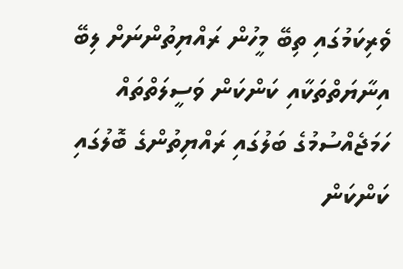ވެރިކަމުގައި ތިބޭ މީހުން ރައްޔިތުންނަށް ލިބޭ އިނާޔަތްތަކާއި ކަންކަން ވަސީލަތްތައް ހަމަޖެއްސުމުގެ ބަލުގައި ރައްޔިތުންގެ ބޮލުގައި ކަންކަން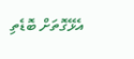އެޅޭގޮތަށް ބޮޑެތި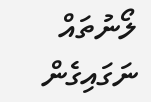ލޯނުތައް ނަގައިގެން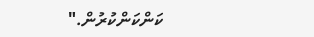ކަންކަންކުރުން."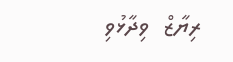ރިޔާޒް  ވިދާޅުވި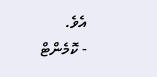އެވެ.
- ކޮމެންޓް